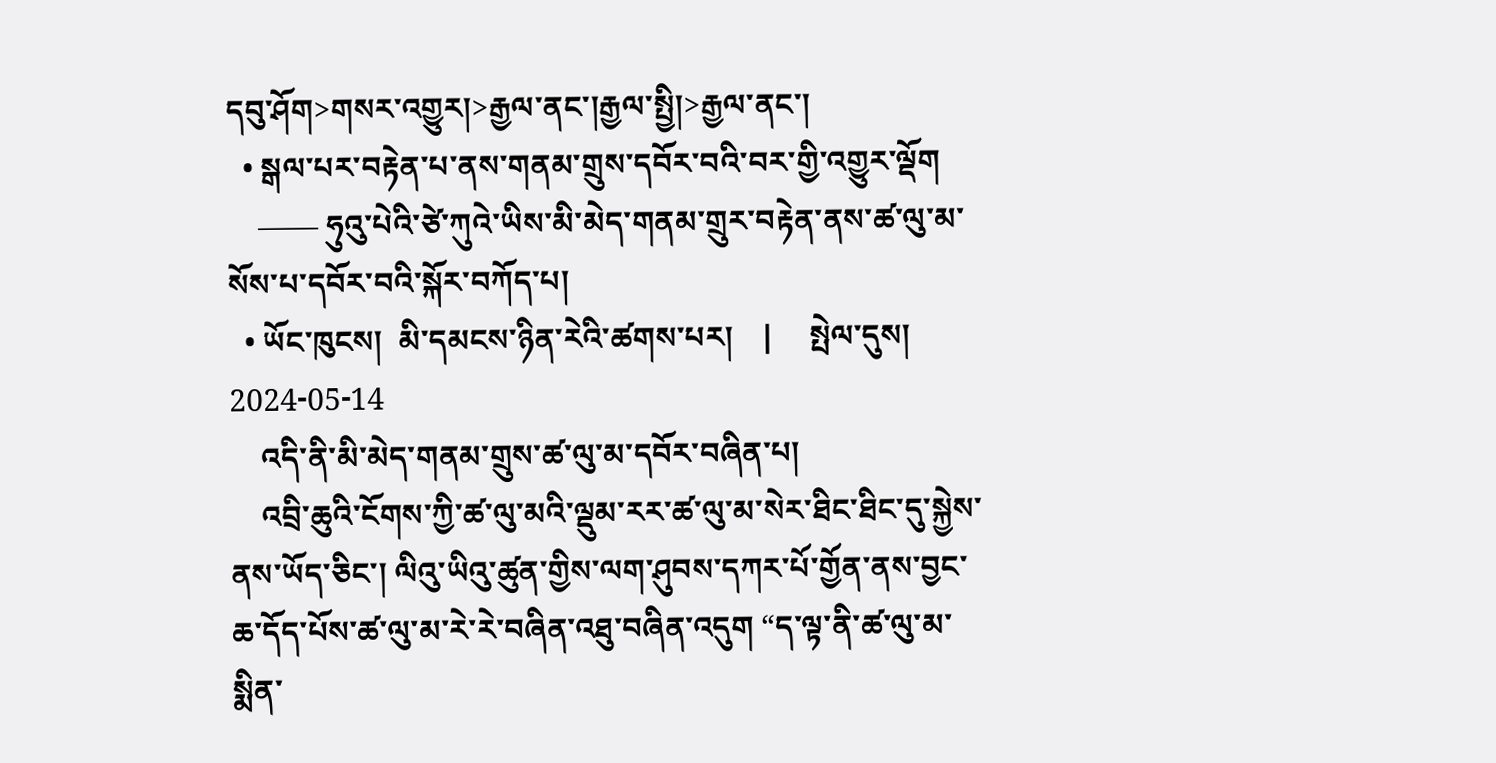དབུ་ཤོག>གསར་འགྱུར།>རྒྱལ་ནང་།རྒྱལ་སྤྱི།>རྒྱལ་ནང་།
  • སྒལ་པར་བརྟེན་པ་ནས་གནམ་གྲུས་དབོར་བའི་བར་གྱི་འགྱུར་ལྡོག
    —— ཧུའུ་པེའི་ཙེ་ཀུའེ་ཡིས་མི་མེད་གནམ་གྲུར་བརྟེན་ནས་ཚ་ལུ་མ་སོས་པ་དབོར་བའི་སྐོར་བཀོད་པ།
  • ཡོང་ཁུངས།  མི་དམངས་ཉིན་རེའི་ཚགས་པར།    |     སྤེལ་དུས།  2024-05-14
    འདི་ནི་མི་མེད་གནམ་གྲུས་ཚ་ལུ་མ་དབོར་བཞིན་པ།
    འབྲི་ཆུའི་ངོགས་ཀྱི་ཚ་ལུ་མའི་ལྡུམ་རར་ཚ་ལུ་མ་སེར་ཐིང་ཐིང་དུ་སྐྱེས་ནས་ཡོད་ཅིང་། ལིའུ་ཡིའུ་ཚུན་གྱིས་ལག་ཤུབས་དཀར་པོ་གྱོན་ནས་བྱང་ཆ་དོད་པོས་ཚ་ལུ་མ་རེ་རེ་བཞིན་འཐུ་བཞིན་འདུག “ད་ལྟ་ནི་ཚ་ལུ་མ་སྨིན་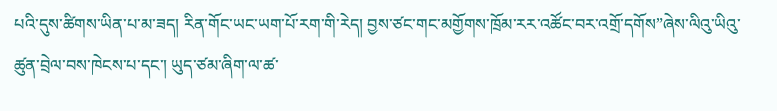པའི་དུས་ཚིགས་ཡིན་པ་མ་ཟད། རིན་གོང་ཡང་ཡག་པོ་རག་གི་རེད། བྱས་ཙང་གང་མགྱོགས་ཁྲོམ་རར་འཚོང་བར་འགྲོ་དགོས”ཞེས་ལིའུ་ཡིའུ་ཚུན་བྲེལ་བས་ཁེངས་པ་དང་། ཡུད་ཙམ་ཞིག་ལ་ཚ་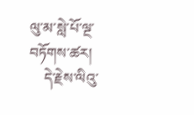ལུ་མ་སླེ་པོ་ལྔ་བཏོགས་ཚར།
    དེ་རྗེས་ལིའུ་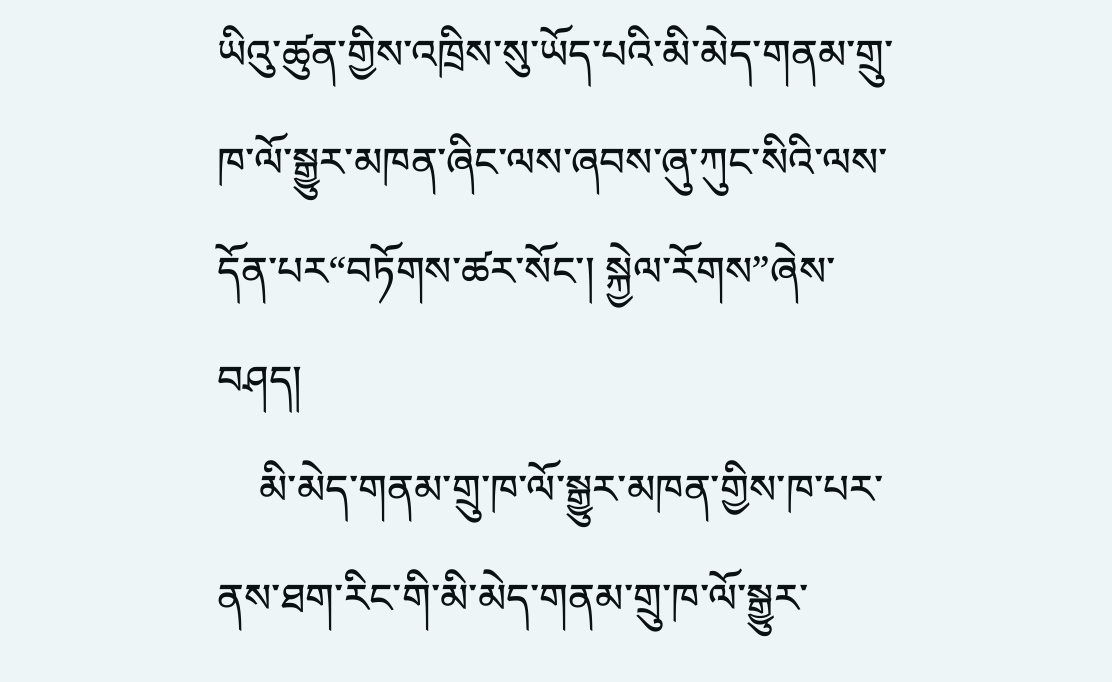ཡིའུ་ཚུན་གྱིས་འཁྲིས་སུ་ཡོད་པའི་མི་མེད་གནམ་གྲུ་ཁ་ལོ་སྒྱུར་མཁན་ཞིང་ལས་ཞབས་ཞུ་ཀུང་སིའི་ལས་དོན་པར“བཏོགས་ཚར་སོང་། སྐྱེལ་རོགས”ཞེས་བཤད།
    མི་མེད་གནམ་གྲུ་ཁ་ལོ་སྒྱུར་མཁན་གྱིས་ཁ་པར་ནས་ཐག་རིང་གི་མི་མེད་གནམ་གྲུ་ཁ་ལོ་སྒྱུར་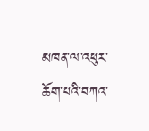མཁན་ལ་འཕུར་ཆོག་པའི་བཀའ་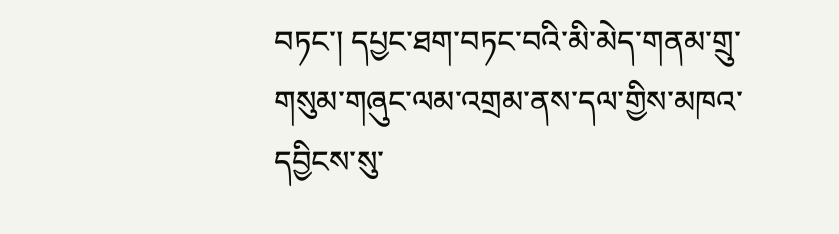བཏང་། དཔྱང་ཐག་བཏང་བའི་མི་མེད་གནམ་གྲུ་གསུམ་གཞུང་ལམ་འགྲམ་ནས་དལ་གྱིས་མཁའ་དབྱིངས་སུ་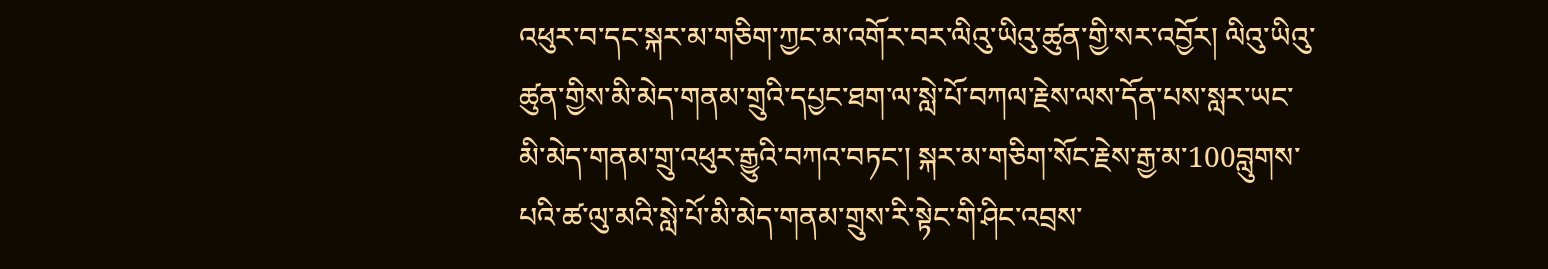འཕུར་བ་དང་སྐར་མ་གཅིག་ཀྱང་མ་འགོར་བར་ལིའུ་ཡིའུ་ཚུན་གྱི་སར་འབྱོར། ལིའུ་ཡིའུ་ཚུན་གྱིས་མི་མེད་གནམ་གྲུའི་དཔྱང་ཐག་ལ་སླེ་པོ་བཀལ་རྗེས་ལས་དོན་པས་སླར་ཡང་མི་མེད་གནམ་གྲུ་འཕུར་རྒྱུའི་བཀའ་བཏང་། སྐར་མ་གཅིག་སོང་རྗེས་རྒྱ་མ་100བླུགས་པའི་ཚ་ལུ་མའི་སླེ་པོ་མི་མེད་གནམ་གྲུས་རི་སྟེང་གི་ཤིང་འབྲས་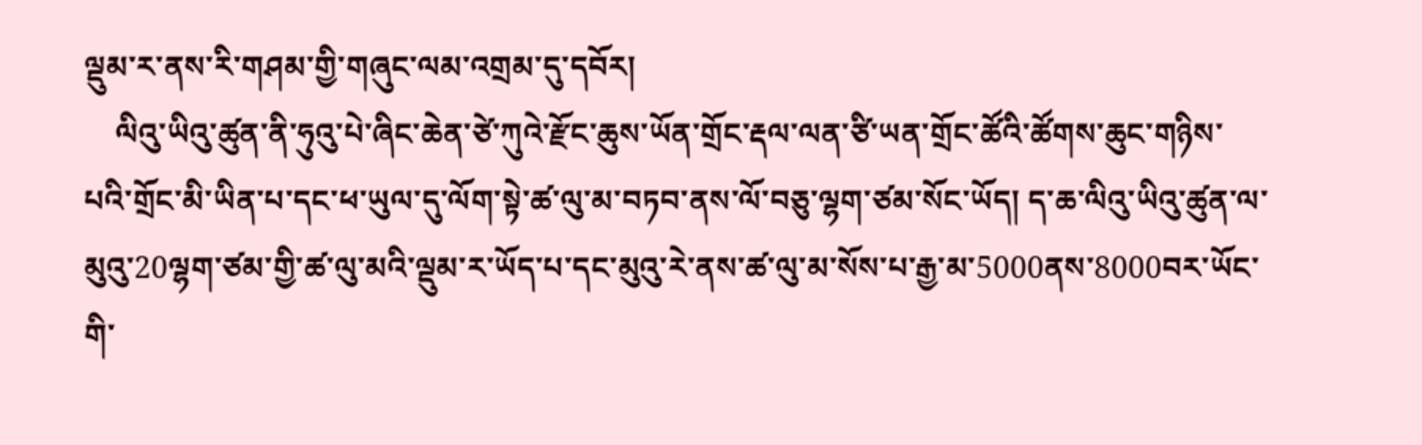ལྡུམ་ར་ནས་རི་གཤམ་གྱི་གཞུང་ལམ་འགྲམ་དུ་དབོར།
    ལིའུ་ཡིའུ་ཚུན་ནི་ཧུའུ་པེ་ཞིང་ཆེན་ཙེ་ཀུའེ་རྫོང་ཆུས་ཡོན་གྲོང་རྡལ་ལན་ཙི་ཡན་གྲོང་ཚོའི་ཚོགས་ཆུང་གཉིས་པའི་གྲོང་མི་ཡིན་པ་དང་ཕ་ཡུལ་དུ་ལོག་སྟེ་ཚ་ལུ་མ་བཏབ་ནས་ལོ་བཅུ་ལྷག་ཙམ་སོང་ཡོད། ད་ཆ་ལིའུ་ཡིའུ་ཚུན་ལ་མུའུ་20ལྷག་ཙམ་གྱི་ཚ་ལུ་མའི་ལྡུམ་ར་ཡོད་པ་དང་མུའུ་རེ་ནས་ཚ་ལུ་མ་སོས་པ་རྒྱ་མ་5000ནས་8000བར་ཡོང་གི་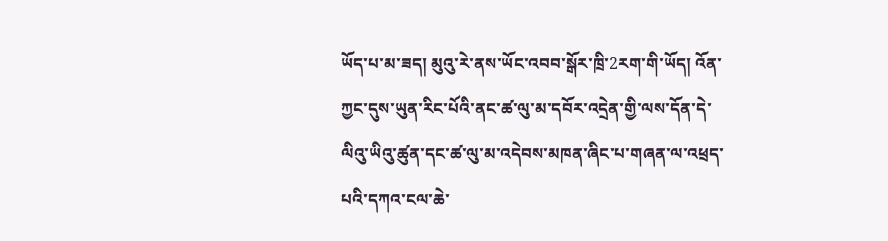ཡོད་པ་མ་ཟད། མུའུ་རེ་ནས་ཡོང་འབབ་སྒོར་ཁྲི་2རག་གི་ཡོད། འོན་ཀྱང་དུས་ཡུན་རིང་པོའི་ནང་ཚ་ལུ་མ་དབོར་འདྲེན་གྱི་ལས་དོན་དེ་ལིའུ་ཡིའུ་ཚུན་དང་ཚ་ལུ་མ་འདེབས་མཁན་ཞིང་པ་གཞན་ལ་འཕྲད་པའི་དཀའ་ངལ་ཆེ་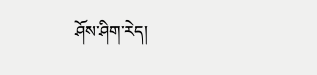ཤོས་ཤིག་རེད།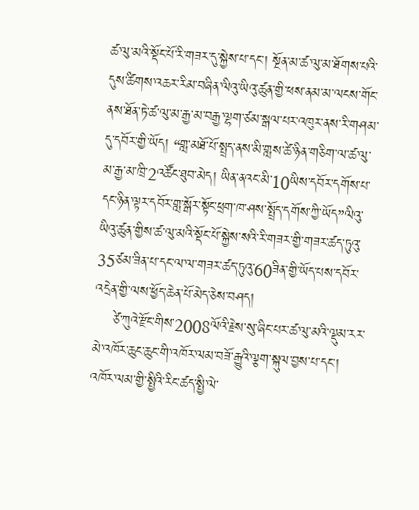ཚ་ལུ་མའི་སྡོང་པོ་རི་གཟར་དུ་སྐྱེས་པ་དང་། སྔོན་མ་ཚ་ལུ་མ་ཐོགས་པའི་དུས་ཚིགས་འཆར་རིམ་བཞིན་ལིའུ་ཡིའུ་ཚུན་གྱི་ཕས་ནམ་མ་ལངས་གོང་ནས་ཐོན་ཏེ་ཚ་ལུ་མ་རྒྱ་མ་བརྒྱ་ལྷག་ཙམ་སྒལ་པར་འཁུར་ནས་རི་གཤམ་དུ་དབོར་གྱི་ཡོད། “གླ་མཐོ་པོ་སྤྲད་ནས་མི་གླས་ཚེ་ཉིན་གཅིག་ལ་ཚ་ལུ་མ་རྒྱ་མ་ཁྲི་2འཚོང་ཐུབ་མེད། ཡིན་ནའང་མི་10ཡིས་དབོར་དགོས་པ་དང་ཉིན་ལྟར་དབོར་གླ་སྒོར་སྟོང་ཕྲག་ཁ་ཤས་སྤྲོད་དགོས་ཀྱི་ཡོད”ལིའུ་ཡིའུ་ཚུན་གྱིས་ཚ་ལུ་མའི་སྡོང་པོ་སྐྱེས་སའི་རི་གཟར་གྱི་གཟར་ཚད་ཏུའུ་35ཙམ་ཟིན་པ་དང་ལ་ལ་གཟར་ཚད་ཏུའུ་60ཟིན་གྱི་ཡོད་པས་དབོར་འདྲེན་གྱི་ལས་ཕྱོད་ཆེན་པོ་མེད་ཅེས་བཤད།
    ཙེ་ཀུའེ་རྫོང་གིས་2008ལོའི་རྗེས་སུ་ཞིང་པར་ཚ་ལུ་མའི་ལྡུམ་རར་མེ་འཁོར་ཆུང་ཆུང་གི་འཁོར་ལམ་བཟོ་རྒྱུའི་ལྕག་སྐུལ་བྱས་པ་དང་། འཁོར་ལམ་གྱི་སྤྱིའི་རིང་ཚད་སྤྱི་ལེ་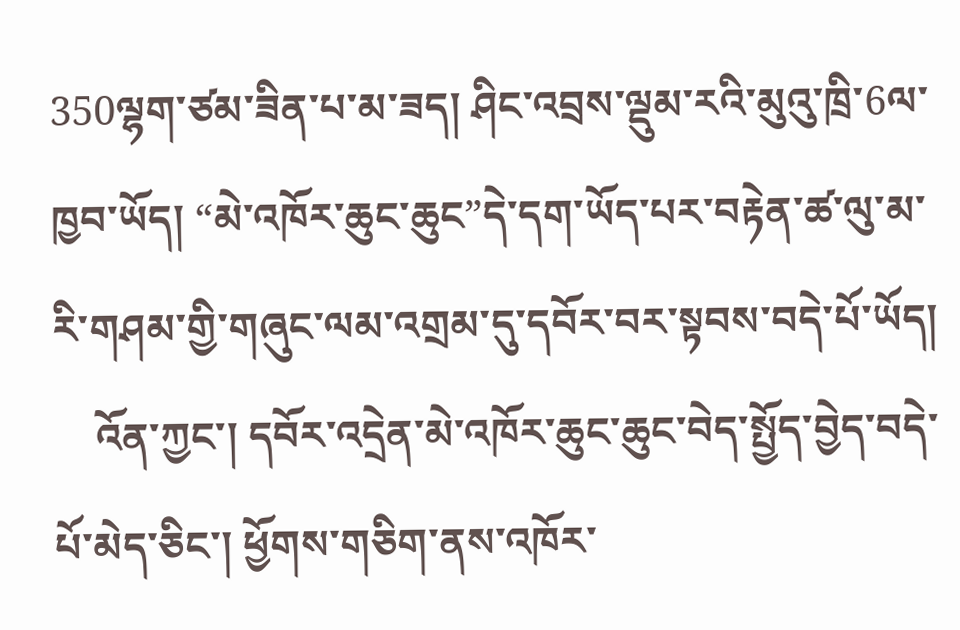350ལྷག་ཙམ་ཟིན་པ་མ་ཟད། ཤིང་འབྲས་ལྡུམ་རའི་མུའུ་ཁྲི་6ལ་ཁྱབ་ཡོད། “མེ་འཁོར་ཆུང་ཆུང”དེ་དག་ཡོད་པར་བརྟེན་ཚ་ལུ་མ་རི་གཤམ་གྱི་གཞུང་ལམ་འགྲམ་དུ་དབོར་བར་སྟབས་བདེ་པོ་ཡོད།
    འོན་ཀྱང་། དབོར་འདྲེན་མེ་འཁོར་ཆུང་ཆུང་བེད་སྤྱོད་བྱེད་བདེ་པོ་མེད་ཅིང་། ཕྱོགས་གཅིག་ནས་འཁོར་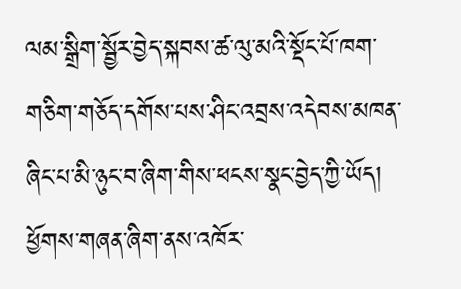ལམ་སྒྲིག་སྦྱོར་བྱེད་སྐབས་ཚ་ལུ་མའི་སྡོང་པོ་ཁག་གཅིག་གཅོད་དགོས་པས་ཤིང་འབྲས་འདེབས་མཁན་ཞིང་པ་མི་ཉུང་བ་ཞིག་གིས་ཕངས་སྣང་བྱེད་ཀྱི་ཡོད། ཕྱོགས་གཞན་ཞིག་ནས་འཁོར་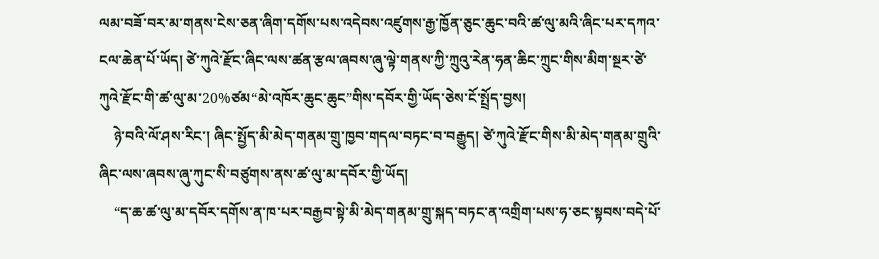ལམ་བཟོ་བར་མ་གནས་ངེས་ཅན་ཞིག་དགོས་པས་འདེབས་འཛུགས་རྒྱ་ཁྱོན་ཅུང་ཆུང་བའི་ཚ་ལུ་མའི་ཞིང་པར་དཀའ་ངལ་ཆེན་པོ་ཡོད། ཙེ་ཀུའེ་རྫོང་ཞིང་ལས་ཚན་རྩལ་ཞབས་ཞུ་ལྟེ་གནས་ཀྱི་ཀྲུའུ་རེན་ཧན་ཆིང་ཀྲུང་གིས་མིག་སྔར་ཙེ་ཀུའེ་རྫོང་གི་ཚ་ལུ་མ་20%ཙམ“མེ་འཁོར་ཆུང་ཆུང”གིས་དབོར་གྱི་ཡོད་ཅེས་ངོ་སྤྲོད་བྱས།
    ཉེ་བའི་ལོ་ཤས་རིང་། ཞིང་སྤྱོད་མི་མེད་གནམ་གྲུ་ཁྱབ་གདལ་བཏང་བ་བརྒྱུད། ཙེ་ཀུའེ་རྫོང་གིས་མི་མེད་གནམ་གྲུའི་ཞིང་ལས་ཞབས་ཞུ་ཀུང་སི་བཙུགས་ནས་ཚ་ལུ་མ་དབོར་གྱི་ཡོད།
    “ད་ཆ་ཚ་ལུ་མ་དབོར་དགོས་ན་ཁ་པར་བརྒྱབ་སྟེ་མི་མེད་གནམ་གྲུ་སྐད་བཏང་ན་འགྲིག་པས་ཧ་ཅང་སྟབས་བདེ་པོ་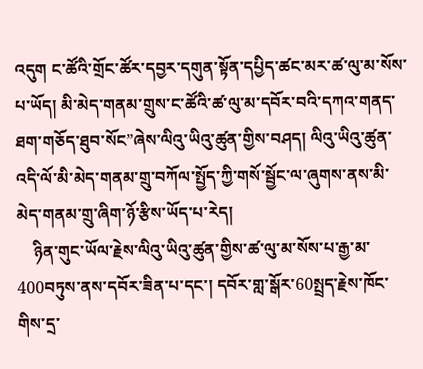འདུག ང་ཚོའི་གྲོང་ཚོར་དབྱར་དགུན་སྟོན་དཔྱིད་ཚང་མར་ཚ་ལུ་མ་སོས་པ་ཡོད། མི་མེད་གནམ་གྲུས་ང་ཚོའི་ཚ་ལུ་མ་དབོར་བའི་དཀའ་གནད་ཐག་གཅོད་ཐུབ་སོང”ཞེས་ལིའུ་ཡིའུ་ཚུན་གྱིས་བཤད། ལིའུ་ཡིའུ་ཚུན་འདི་ལོ་མི་མེད་གནམ་གྲུ་བཀོལ་སྤྱོད་ཀྱི་གསོ་སྦྱོང་ལ་ཞུགས་ནས་མི་མེད་གནམ་གྲུ་ཞིག་ཉོ་རྩིས་ཡོད་པ་རེད།
    ཉིན་གུང་ཡོལ་རྗེས་ལིའུ་ཡིའུ་ཚུན་གྱིས་ཚ་ལུ་མ་སོས་པ་རྒྱ་མ་400བཏུས་ནས་དབོར་ཟིན་པ་དང་། དབོར་གླ་སྒོར་60སྤྲད་རྗེས་ཁོང་གིས་དྲ་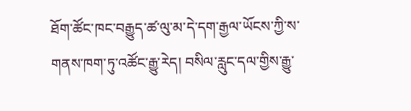ཐོག་ཚོང་ཁང་བརྒྱུད་ཚ་ལུ་མ་དེ་དག་རྒྱལ་ཡོངས་ཀྱི་ས་གནས་ཁག་ཏུ་འཚོང་རྒྱུ་རེད། བསིལ་རླུང་དལ་གྱིས་རྒྱུ་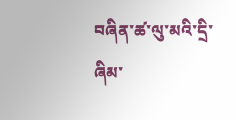བཞིན་ཚ་ལུ་མའི་དྲི་ཞིམ་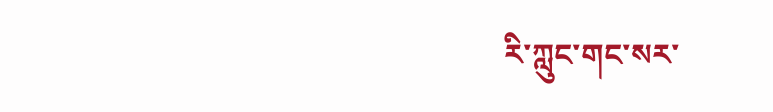རི་ཀླུང་གང་སར་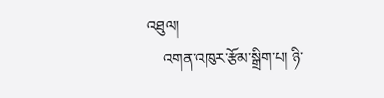འཐུལ།
    འགན་འཁུར་རྩོམ་སྒྲིག་པ། ཉི་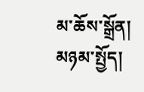མ་ཆོས་སྒྲོན།
མཉམ་སྤྱོད།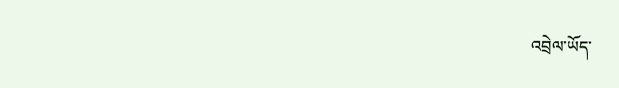འབྲེལ་ཡོད་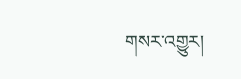གསར་འགྱུར།